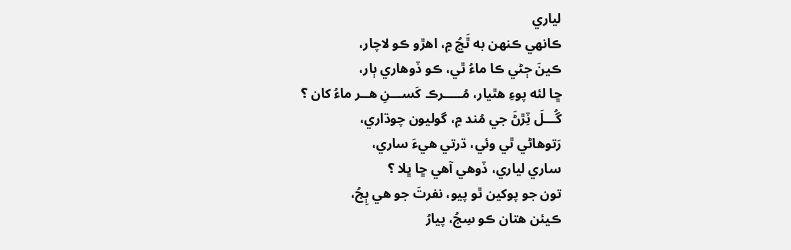لياري
ڪانهي ڪنهن به ٿَڃُ ۾، اهڙو ڪو لاچار،
ڪينَ ڄڻي ڪا ماءُ ٿي، ڪو ڏوهاري ٻار،
ڇا لئه پوءِ هٿيار، مُـــــرڪ کَســـنِ هــر ماءُ کان ؟
گُـــلَ ٽِڙڻَ جي مُند ۾، گوليون چوڌاري،
رَتوهاڻي ٿي وئي، ڌرتي هيءَ ساري،
ساري لياري، ڏوهي آهي ڇا ڀلا ؟
تون جو پوکين ٿو پيو، نفرتَ جو هي ٻِجُ،
ڪيئن هتان ڪو سِجُ، پيارُ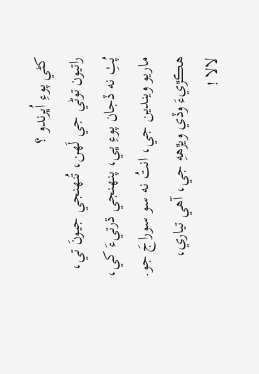کڻي پوءِ اُڀرندو ؟
راتيون توڻي جي لَهن، تُنهنجي جيونَ تي،
پُٺِ نه ڏجان پوءِ ڀي، پنهنجي ڌرتيءَ کي،
ماريو ويندين جي، انتُ نه سو سوراجَ جو.
هڪڙيءَ وڏي ويڙههِ جي، آهي تياري،
لالا !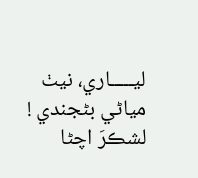ليـــــاري، نيٺ مياڻي بڻجندي !
لشڪرَ اچڻا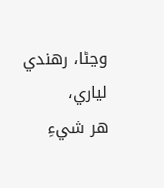وڃڻا، رهندي لياري،
هر شيءِ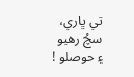تي ڀاري، سچُ رهيو ۽ حوصلو !